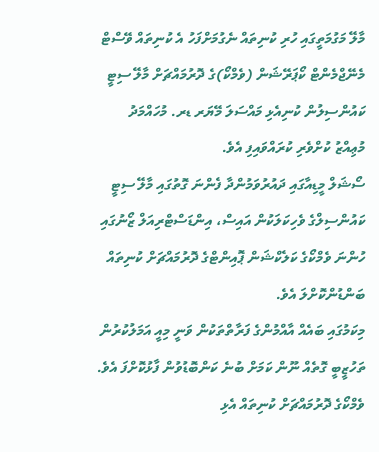މާލޭ މަގުމަތީގައި ހުރި ކުނިތައް ނެގުމަށްފަހު އެ ކުނިތައް ވޭސްޓް މެނޭޖްމެންޓް ކޯޕަރޭޝަން (ވެމްކޯ)ގެ ދޮރުމައްޗަށް މާލޭ ސިޓީ ކައުންސިލުން ކުނިއެޅި މައްސަލަ މޭޔަރ ޑރ. މުހައްމަދު މުޢިއްޒު ކުށްވެރި ކުރައްވައިފި އެވެ.
ސޯޝަލް މީޑިއާގައި ދައުރުވަމުންދާ ފެންނަ ގޮތުގައި މާލޭ ސިޓީ ކައުންސިލްގެ ވެހިކަލަކުން އައިސް، އިންޑަސްޓްރިއަލް ޒޯނުގައި ހުންނަ ވެމްކޯގެ ކަލެކްޝަން ޕޮއިންޓްގެ ދޮރުމައްޗަށް ކުނިތައް ބަންޑުންކޮށްލަ އެވެ.
މިކަމުގައި ބައެއް އާއްމުންގެ ފަރާތްތަކުން ވަނީ މިއީ އަމަލުކުރުން ތަހުޒީބީ ގޮތެއް ނޫން ކަމަށް ބުނެ ކަންބޮޑުވުން ފާޅުކޮށްފަ އެވެ.
ވެމްކޯގެ ދޮރުމައްޗަށް ކުނިތައް އެޅި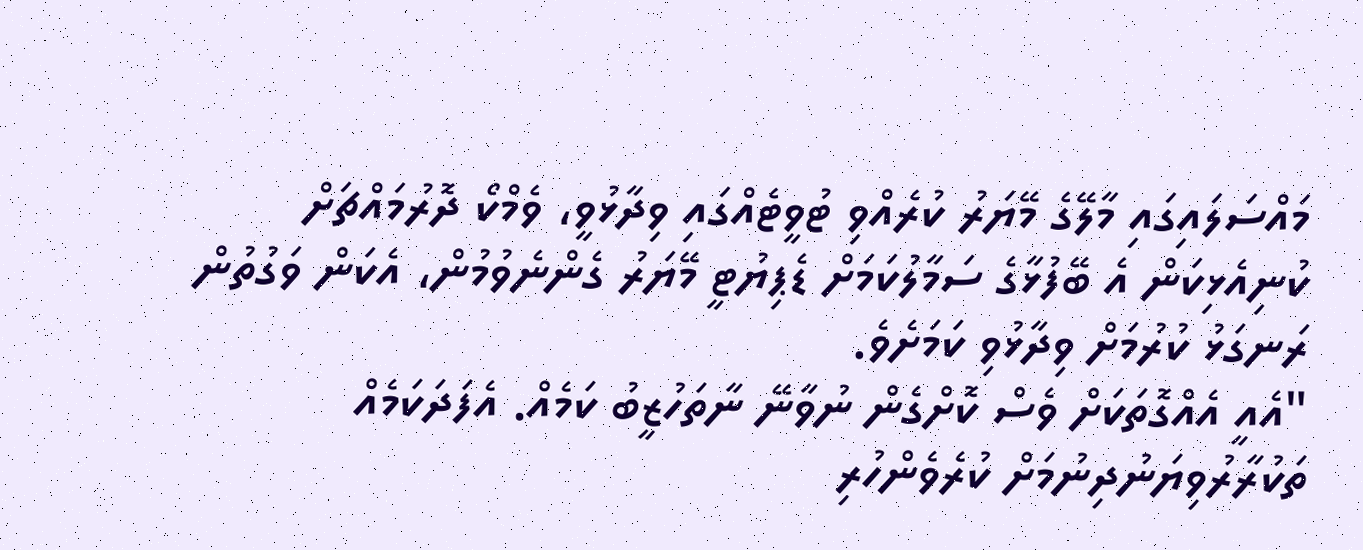މައްސަލައިގައި މާލޭގެ މޭޔަރު ކުރެއްވި ޓުވީޓެއްގައި ވިދާޅުވީ، ވެމްކޯ ދޮރުމައްޗަށް ކުނިއެޅިކަން އެ ބޭފުޅާގެ ސަމާލުކަމަށް ޑެޕިޔުޓީ މޭޔަރު ގެންނެވުމުން، އެކަން ވަގުތުން ރަނގަޅު ކުރުމަށް ވިދާޅުވި ކަމަށެވެ.
"އެއީ އެއްގޮތަކަށް ވެސް ކޮށްގެން ނުވާނޭ ނާތަހުޒީބު ކަމެއް. އެފަދަކަމެއް ތަކުރާރުވިޔަނުދިނުމަށް ކުރެވެންހުރި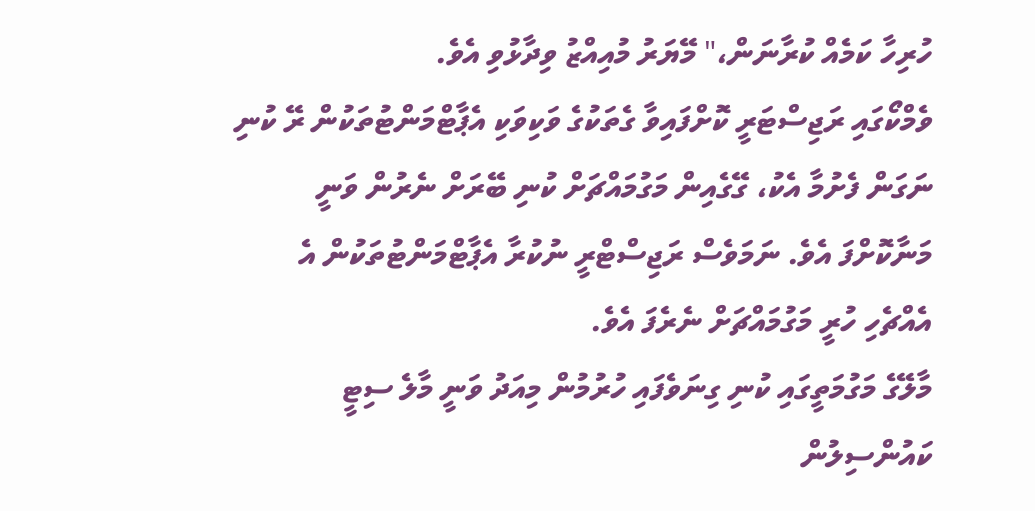ހުރިހާ ކަމެއް ކުރާނަން،" މޭޔަރު މުއިއްޒު ވިދާޅުވި އެވެ.
ވެމްކޯގައި ރަޖިސްޓަރީ ކޮށްފައިވާ ގެތަކުގެ ވަކިވަކި އެޕާޓްމަންޓުތަކުން ރޭ ކުނި ނަގަން ފެށުމާ އެކު، ގޭގެއިން މަގުމައްޗަށް ކުނި ބޭރަށް ނެރުން ވަނީ މަނާކޮށްފަ އެވެ. ނަމަވެސް ރަޖިސްޓްރީ ނުކުރާ އެޕާޓްމަންޓުތަކުން އެ އެއްޗެހި ހުރީ މަގުމައްޗަށް ނެރެފަ އެވެ.
މާލޭގެ މަގުމަތީގައި ކުނި ގިނަވެފައި ހުރުމުން މިއަދު ވަނީ މާލެ ސިޓީ ކައުންސިލުން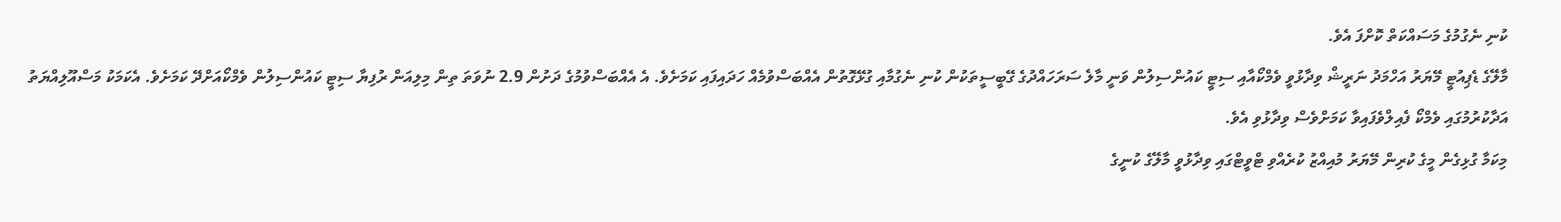ކުނި ނެގުމުގެ މަސައްކަތް ކޮށްފަ އެވެ.
މާލޭގެ ޑެޕިއުޓީ މޭޔަރު އަހްމަދު ނަރީޝް ވިދާޅުވީ ވެމްކޯއާއި ސިޓީ ކައުންސިލުން ވަނީ މާލެ ސަރަހައްދުގެ ގޭބީސީތަކުން ކުނި ނެގުމާއި ގުޅޭގޮތުން އެއްބަސްވުމެއް ހަދައިފައި ކަމަށެވެ. އެ އެއްބަސްވުމުގެ ދަށުން 2.9 ނުވަތަ ތިން މިލިއަން ރުފިޔާ ސިޓީ ކައުންސިލުން ވެމްކޯއަށްދޭ ކަމަށެވެ. އެކަމަކު މަސްއޫލިއްޔަތު އަދާކުރުމުގައި ވެމްކޯ ފެއިލްވެފައިވާ ކަމަށްވެސް ވިދާޅުވި އެވެ.
މިކަމާ ގުޅިގެން މީގެ ކުރިން މޭޔަރު މުއިއްޒު ކުރެއްވި ޓްވީޓްގައި ވިދާޅުވީ މާލޭގެ ކުނީގެ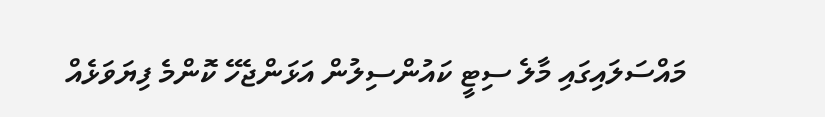މައްސަލައިގައި މާލެ ސިޓީ ކައުންސިލުން އަޅަންޖެހޭ ކޮންމެ ފިޔަވަޅެއް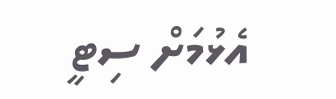އެޅުމަށް ސިޓީ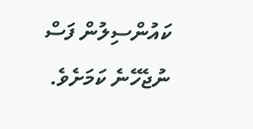ކައުންސިލުން ފަސް ނުޖެހޭނެ ކަމަށެވެ.